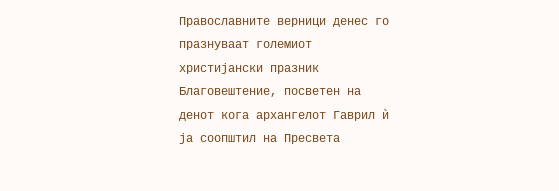Православните верници денес го празнуваат големиот христијански празник Благовештение, посветен на денот кога архангелот Гаврил ѝ ја соопштил на Пресвета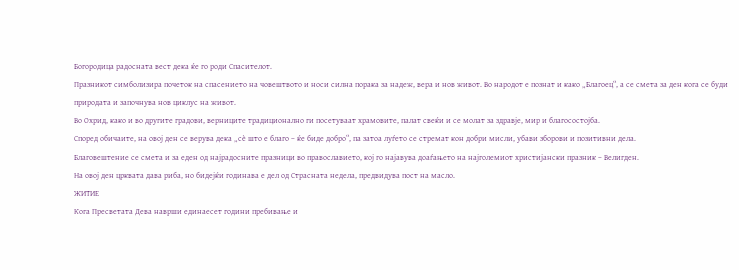Богородица радосната вест дека ќе го роди Спасителот.
Празникот симболизира почеток на спасението на човештвото и носи силна порака за надеж, вера и нов живот. Во народот е познат и како „Благоец“, а се смета за ден кога се буди природата и започнува нов циклус на живот.
Во Охрид, како и во другите градови, верниците традиционално ги посетуваат храмовите, палат свеќи и се молат за здравје, мир и благосостојба.
Според обичаите, на овој ден се верува дека „сè што е благо – ќе биде добро“, па затоа луѓето се стремат кон добри мисли, убави зборови и позитивни дела.
Благовештение се смета и за еден од најрадосните празници во православието, кој го најавува доаѓањето на најголемиот христијански празник – Велигден.
На овој ден црквата дава риба, но бидејќи годинава е дел од Страсната недела, предвидува пост на масло.
ЖИТИЕ
Кога Пресветата Дева наврши единаесет години пребивање и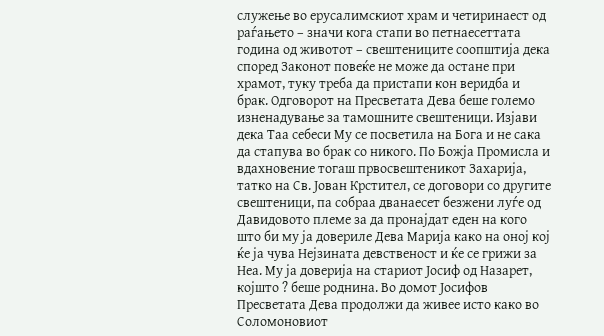служење во ерусалимскиот храм и четиринаест од раѓањето – значи кога стапи во петнаесеттата година од животот – свештениците соопштија дека според Законот повеќе не може да остане при храмот, туку треба да пристапи кон веридба и брак. Одговорот на Пресветата Дева беше големо изненадување за тамошните свештеници. Изјави дека Таа себеси Му се посветила на Бога и не сака да стапува во брак со никого. По Божја Промисла и вдахновение тогаш првосвештеникот Захарија, татко на Св. Јован Крстител, се договори со другите свештеници, па собраа дванаесет безжени луѓе од Давидовото племе за да пронајдат еден на кого што би му ја довериле Дева Марија како на оној кој ќе ја чува Нејзината девственост и ќе се грижи за Неа. Му ја доверија на стариот Јосиф од Назарет, којшто ? беше роднина. Во домот Јосифов Пресветата Дева продолжи да живее исто како во Соломоновиот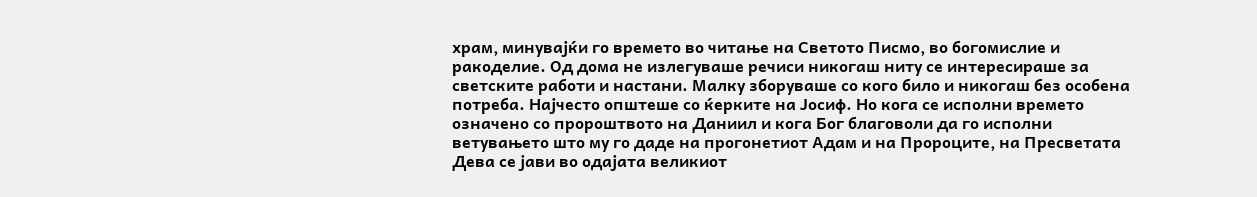храм, минувајќи го времето во читање на Светото Писмо, во богомислие и ракоделие. Од дома не излегуваше речиси никогаш ниту се интересираше за светските работи и настани. Малку зборуваше со кого било и никогаш без особена потреба. Најчесто општеше со ќерките на Јосиф. Но кога се исполни времето означено со пророштвото на Даниил и кога Бог благоволи да го исполни ветувањето што му го даде на прогонетиот Адам и на Пророците, на Пресветата Дева се јави во одајата великиот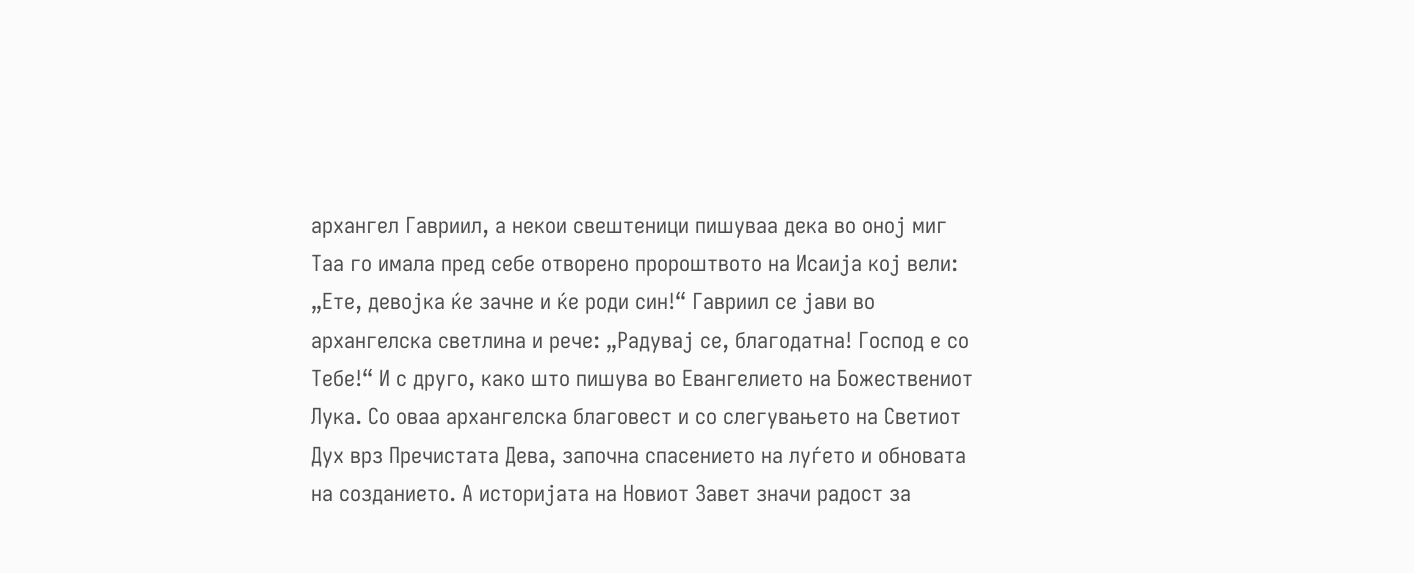архангел Гавриил, а некои свештеници пишуваа дека во оној миг Таа го имала пред себе отворено пророштвото на Исаија кој вели: „Ете, девојка ќе зачне и ќе роди син!“ Гавриил се јави во архангелска светлина и рече: „Радувај се, благодатна! Господ е со Тебе!“ И с друго, како што пишува во Евангелието на Божествениот Лука. Со оваа архангелска благовест и со слегувањето на Светиот Дух врз Пречистата Дева, започна спасението на луѓето и обновата на созданието. А историјата на Новиот Завет значи радост за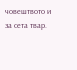човештвото и за сета твар.